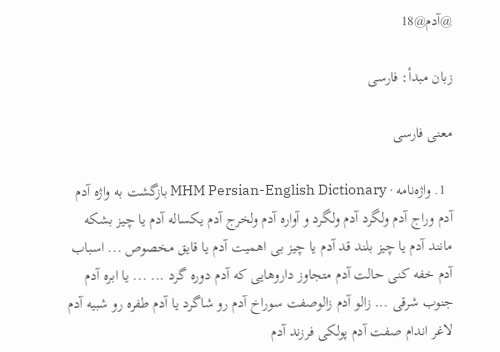@آدم@18

زبان مبدأ: فارسی

معنی فارسی

  1. واژه‌نامه · MHM Persian-English Dictionary بازگشت به واژه آدم آدم وراج آدم ولگرد آدم ولگرد و آواره آدم ولخرج آدم يکساله آدم يا چيز بشکه مانند آدم يا چيز بلند قد آدم يا چيز بى اهميت آدم يا قايق مخصوص ... اسباب آدم خفه کنى حالت آدم متجاوز داروهايى که آدم دوره گرد ... ... يا ابره آدم جنوب شرقى ... زالو آدم زالوصفت سوراخ آدم رو شاگرد يا آدم طفره رو شبيه آدم لاغر اندام صفت آدم پولکى فرزند آدم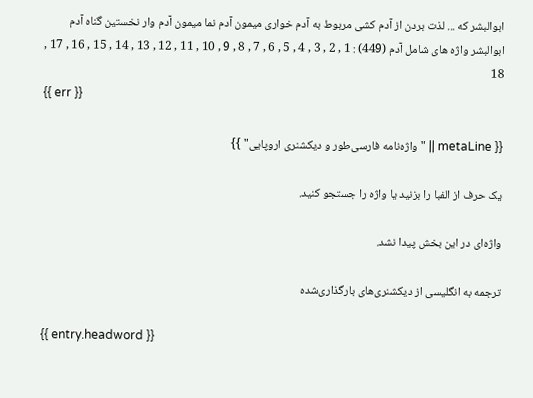ابوالبشر که ... لذت بردن از آدم کشى مربوط به آدم خوارى ميمون آدم نما ميمون آدم وار نخستين گناه آدم ابوالبشر واژه هاى شامل آدم (449) : 1 , 2 , 3 , 4 , 5 , 6 , 7 , 8 , 9 , 10 , 11 , 12 , 13 , 14 , 15 , 16 , 17 , 18
{{ err }}

{{ metaLine || "واژه‌نامه فارسی‌طور و دیکشنری اروپایی" }}

یک حرف از الفبا را بزنید یا واژه را جستجو کنید.

واژه‌ای در این بخش پیدا نشد.

ترجمه به انگلیسی از دیکشنری‌های بارگذاری‌شده

{{ entry.headword }}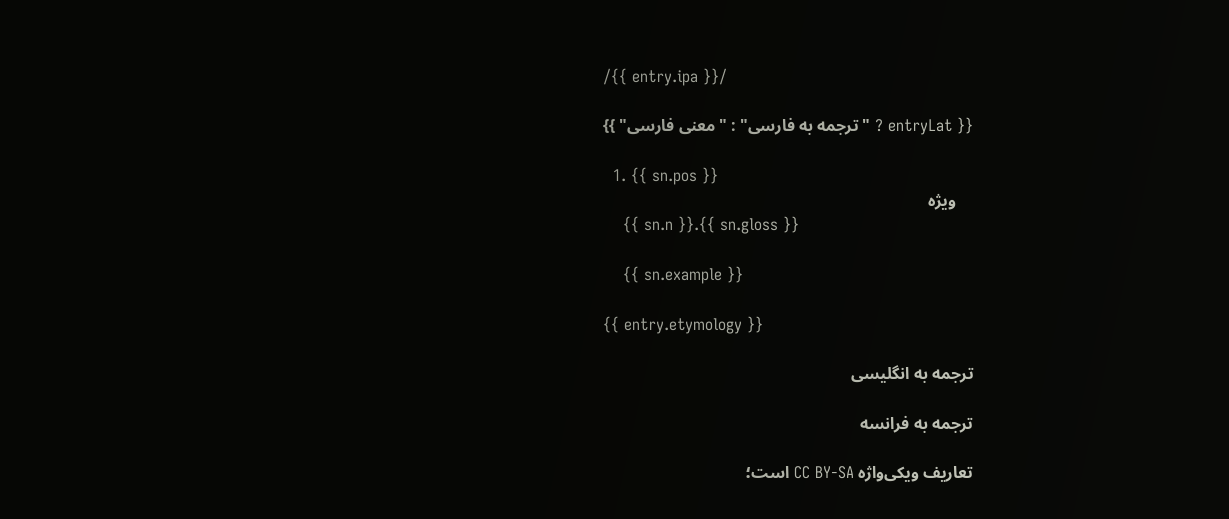/{{ entry.ipa }}/

{{ entryLat ? "ترجمه به فارسی" : "معنی فارسی" }}

  1. {{ sn.pos }}
    ویژه
    {{ sn.n }}.{{ sn.gloss }}

    {{ sn.example }}

{{ entry.etymology }}

ترجمه به انگلیسی

ترجمه به فرانسه

تعاریف ویکی‌واژه CC BY-SA است؛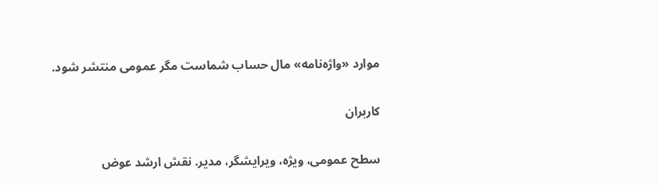موارد «واژه‌نامه» مال حساب شماست مگر عمومی منتشر شود.

کاربران

سطح عمومی، ویژه، ویرایشگر، مدیر. نقش ارشد عوض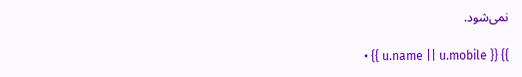نمی‌شود.

  • {{ u.name || u.mobile }} {{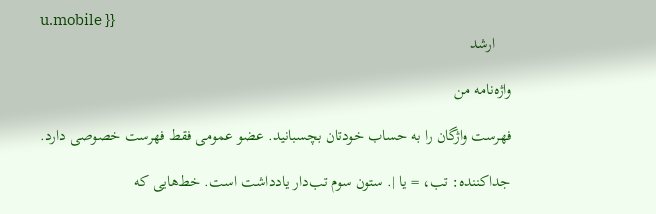u.mobile }}
    ارشد

واژه‌نامه من

فهرست واژگان را به حساب خودتان بچسبانید. عضو عمومی فقط فهرست خصوصی دارد.

جداکننده: تب، = یا |. ستون سوم تب‌دار یادداشت است. خط‌هایی که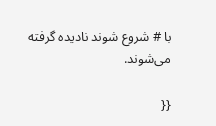با # شروع شوند نادیده گرفته می‌شوند.

{{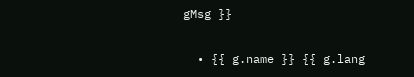gMsg }}

  • {{ g.name }} {{ g.lang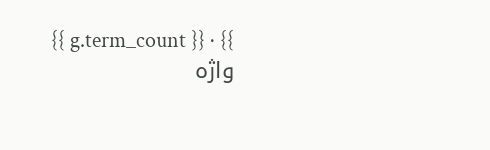}} · {{ g.term_count }} واژه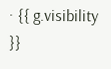· {{ g.visibility }}